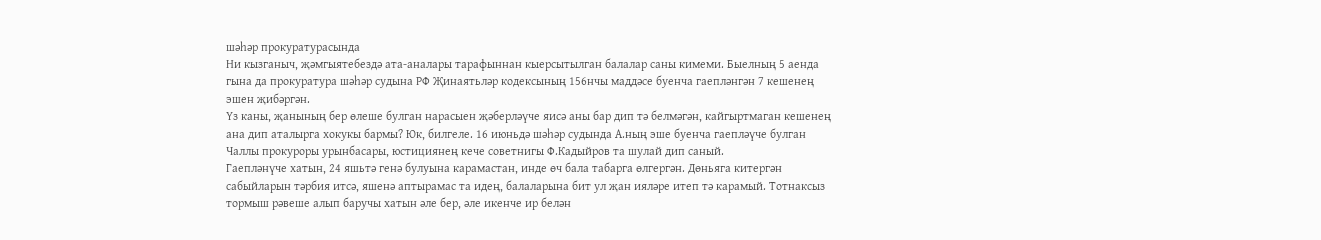шәһәр прокуратурасында
Ни кызганыч, җәмгыятебездә ата-аналары тарафыннан кыерсытылган балалар саны кимеми. Быелның 5 аенда гына да прокуратура шәһәр судына РФ Җинаятьләр кодексының 156нчы маддәсе буенча гаепләнгән 7 кешенең эшен җибәргән.
Үз каны, җанының бер өлеше булган нарасыен җәберләүче яисә аны бар дип тә белмәгән, кайгыртмаган кешенең ана дип аталырга хокукы бармы? Юк, билгеле. 16 июньдә шәһәр судында А.ның эше буенча гаепләүче булган Чаллы прокуроры урынбасары, юстициянең кече советнигы Ф.Кадыйров та шулай дип саный.
Гаепләнүче хатын, 24 яшьтә генә булуына карамастан, инде өч бала табарга өлгергән. Дөньяга китергән сабыйларын тәрбия итсә, яшенә аптырамас та идең, балаларына бит ул җан ияләре итеп тә карамый. Тотнаксыз тормыш рәвеше алып баручы хатын әле бер, әле икенче ир белән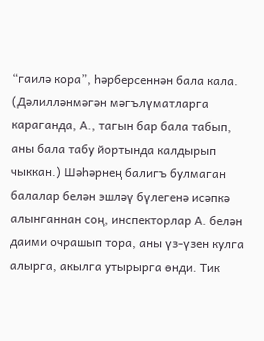“гаилә кора”, һәрберсеннән бала кала. (Дәлилләнмәгән мәгълүматларга караганда, А., тагын бар бала табып, аны бала табу йортында калдырып чыккан.) Шәһәрнең балигъ булмаган балалар белән эшләү бүлегенә исәпкә алынганнан соң, инспекторлар А. белән даими очрашып тора, аны үз-үзен кулга алырга, акылга утырырга өнди. Тик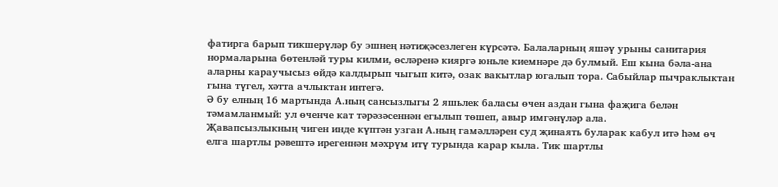фатирга барып тикшерүләр бу эшнең нәтиҗәсезлеген күрсәтә. Балаларның яшәү урыны санитария нормаларына бөтенләй туры килми, өсләренә кияргә юньле киемнәре дә булмый. Еш кына бәла-ана аларны караучысыз өйдә калдырып чыгып китә, озак вакытлар югалып тора. Сабыйлар пычраклыктан гына түгел, хәтта ачлыктан интегә.
Ә бу елның 16 мартында А.ның сансызлыгы 2 яшьлек баласы өчен аздан гына фаҗига белән тәмамланмый: ул өченче кат тәрәзәсеннән егылып төшеп, авыр имгәнүләр ала.
Җавапсызлыкның чиген инде күптән узган А.ның гамәлләрен суд җинаять буларак кабул итә һәм өч елга шартлы рәвештә ирегеннән мәхрүм итү турында карар кыла. Тик шартлы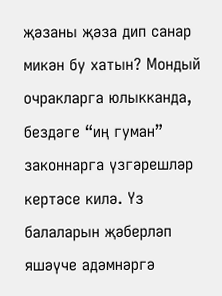җәзаны җәза дип санар микән бу хатын? Мондый очракларга юлыкканда, бездәге “иң гуман” законнарга үзгәрешләр кертәсе килә. Үз балаларын җәберләп яшәүче адәмнәргә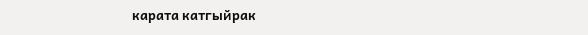карата катгыйрак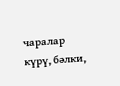чаралар күрү, бәлки,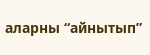аларны “айнытып”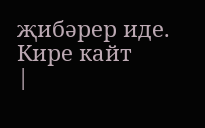җибәрер иде.
Кире кайт
|